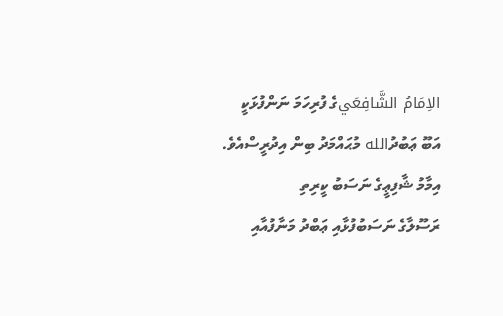الاِمَامُ الشَّافِعَيގެ ފުރިހަމަ ނަންފުޅަކީ
އަބޫ ޢަބުދުالله މުޙައްމަދު ބިން އިދުރީސްއެވެ. އިމާމު ޝާފިޢީގެ ނަސަބު ކީރިތި
ރަސޫލާގެ ނަސަބުފުޅާއި ޢަބްދު މަނާފުއާއި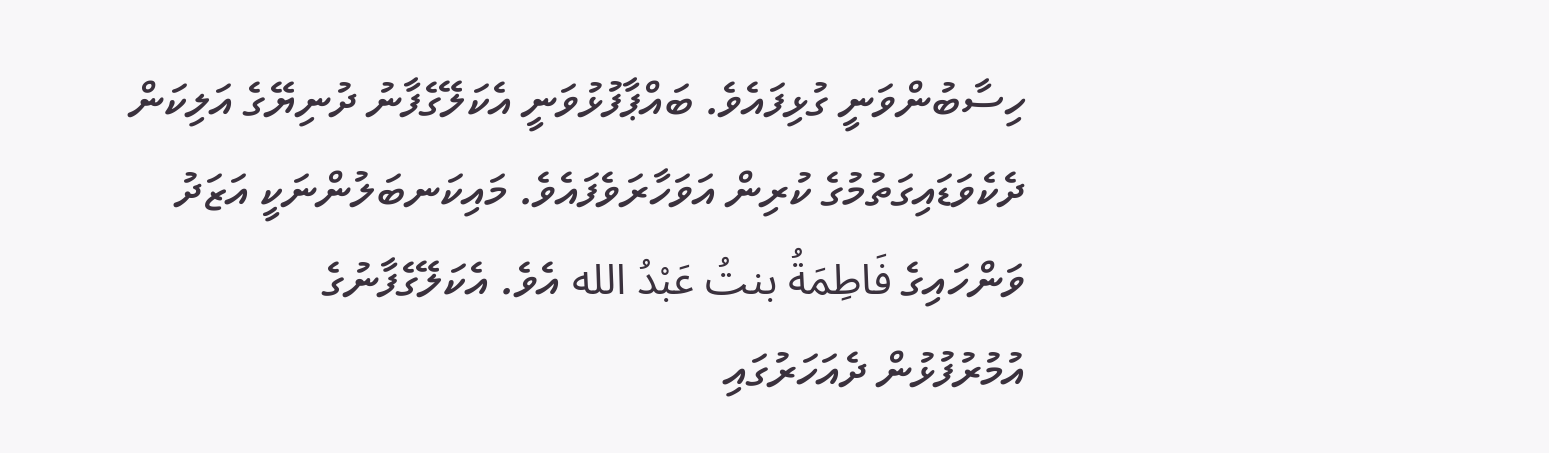ހިސާބުންވަނީ ގުޅިފައެވެ. ބައްޕާފުޅުވަނީ އެކަލޭގެފާނު ދުނިޔޭގެ އަލިކަން
ދެކެވަޑައިގަތުމުގެ ކުރިން އަވަހާރަވެފައެވެ. މައިކަނބަލުންނަކީ އަޒަދު ވަންހައިގެ فَاطِمَةُ بنتُ عَبْدُ الله އެވެ. އެކަލޭގެފާނުގެ
އުމުރުފުޅުން ދެއަހަރުގައި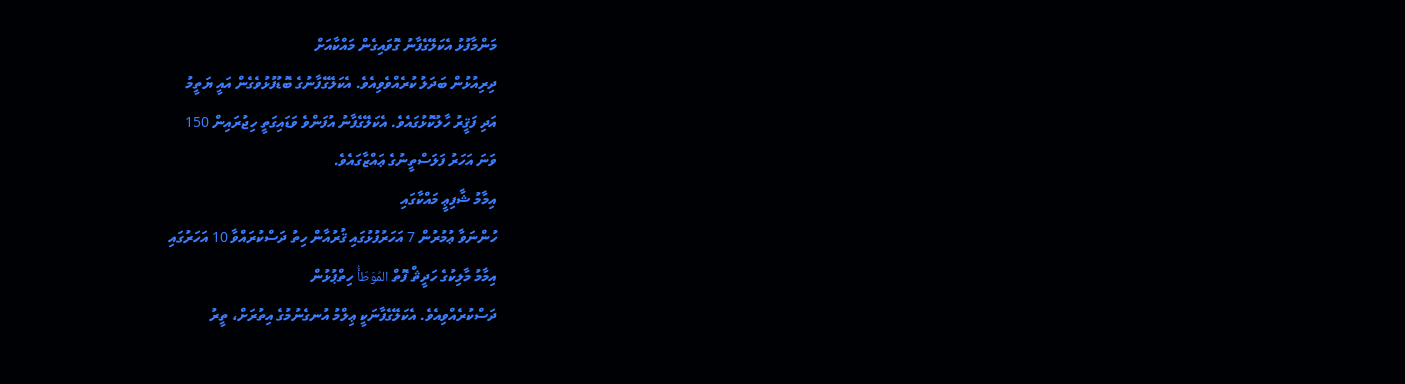މަންމާފުޅު އެކަލޭގެފާނު ގޮވައިގެން މައްކާއަށް
ދިރިއުޅުން ބަދަލު ކުރެއްވެވިއެވެ. އެކަލޭގެފާނުގެ ބޮޑުފުޅުވެގެން އައީ ޔަތީމު
އަދި ފަޤީރު ހާލުކޮޅުގައެވެ. އެކަލޭގެފާނު އުފަންވެ ވަޑައިގަތީ ހިޖުރައިން 150
ވަނަ އަހަރު ފަލަސްތީނުގެ ޢައްޒާގައެވެ.
އިމާމު ޝާފިޢީ މައްކާގައި
ހުންނަވާ ޢުމުރުން 7 އަހަރުފުޅުގައި ޤުރުއާން ހިތު ދަސްކުރައްވާ 10 އަހަރުގައި
އިމާމު މާލިކުގެ ހަދީޘް ފޮތް المُوَطّأُ ހިތްޕުޅުން
ދަސްކުރެއްވިއެވެ. އެކަލޭގެފާނަކީ ޢިލްމު އުނގެނުމުގެ އިތުރަށް، ތީރު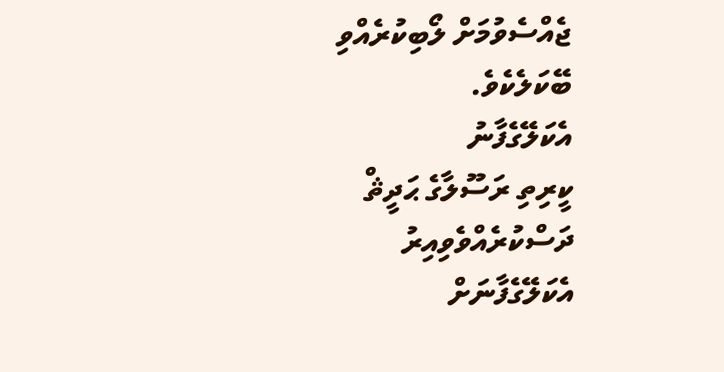ޖެއްސެވުމަށް ލޯބިކުރެއްވި ބޭކަލެކެވެ.
އެކަލޭގެފާނު
ކީރިތި ރަސޫލާގެ ޙަދީޘް ދަސްކުރެއްވެވިއިރު އެކަލޭގެފާނަށް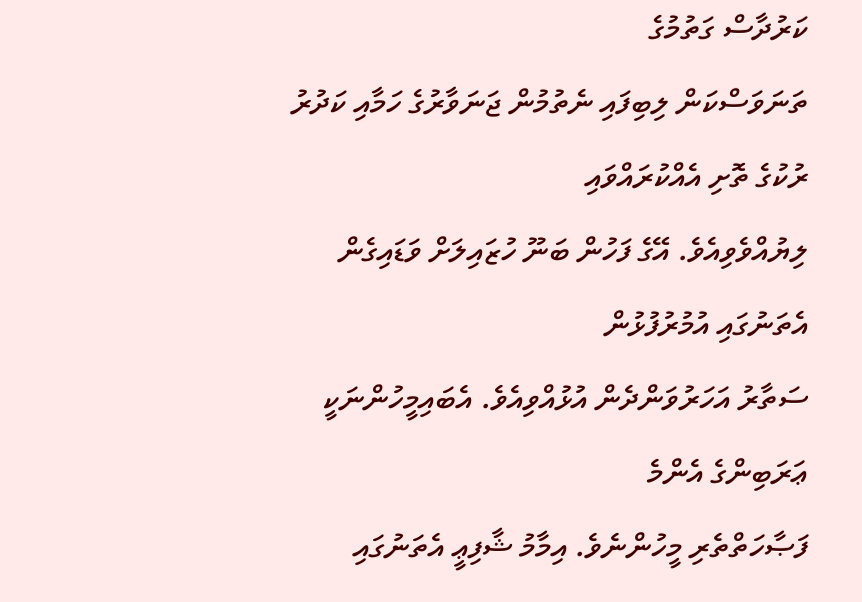ކަރުދާސް ގަތުމުގެ
ތަނަވަސްކަން ލިބިފައި ނެތުމުން ޖަނަވާރުގެ ހަމާއި ކަދުރު ރުކުގެ ތޮށި އެއްކުރައްވައި
ލިޔުއްވެވިއެވެ. އޭގެ ފަހުން ބަނޫ ހުޒައިލަށް ވަޑައިގެން އެތަނުގައި އުމުރުފުޅުން
ސަތާރު އަހަރުވަންދެން އުޅުއްވިއެވެ. އެބައިމީހުންނަކީ ޢަރަބިންގެ އެންމެ
ފަޞާހަތްތެރި މީހުންނެވެ. އިމާމު ޝާފިޢީ އެތަނުގައި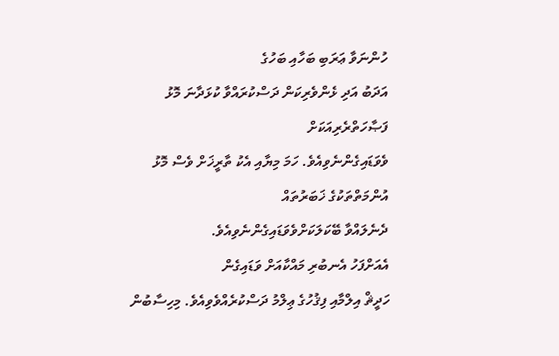ހުންނަވާ ޢަރަބި ބަހާއި ބަހުގެ
އަދަބު އަދި ޅެންވެރިކަން ދަސްކުރައްވާ ކުޅަދާނަ މޮޅު ފަޞާހަތްރެރިއަކަށް
ވެވަޑައިގެންނެވިއެވެ. ހަމަ މިޔާއި އެކު ތާރީޚަށް ވެސް މޮޅު އުންމަތްތަކުގެ ޚަބަރުތައް
ދެނެލައްވާ ބޭކަލަކަށްވެވަޑައިގެންނެވިއެވެ.
އެއަށްފަހު އެނބުރި މައްކާއަށް ވަޑައިގެން
ހަދީޘް އިލްމާއި ފިޤުހުގެ ޢިލްމު ދަސްކުރެއްވެވިއެވެ. މިހިސާބުން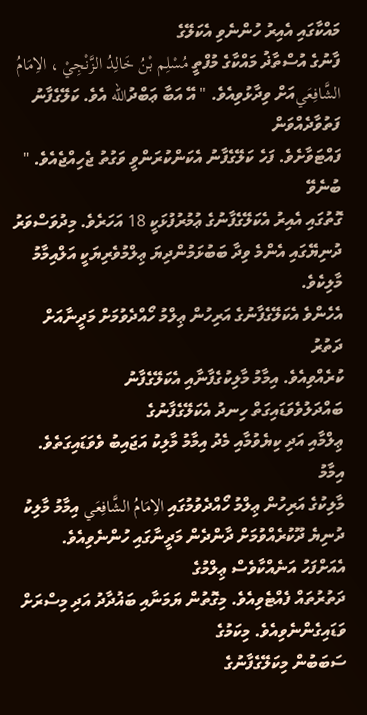މައްކާގައި އެއިރު ހުންނެވި އެކަލޭގެ
ފާނުގެ އުސްތާޛު މައްކާގެ މުފްތީ مُسْلِم بْنُ خَالِدُ الزَّنْجِيْ ، الاِمَامُ الشَّافِعَيއަށް ވިދާޅުވިއެވެ. " އޭ އަބާ ޢަބްދުالله އެވެ. ކަލޭގެފާނު ފަތުވާދެއްވަން
ފައްޓަވާށެވެ. ފަހެ ކަލޭގެފާނު އެކަންކުރަންވީ ވަގުތު ޖެހިއްޖެއެވެ. " ބުނެވޭ
ގޮތުގައި އެއިރު އެކަލޭގެފާނުގެ ޢުމުރުފުޅަކީ 18 އަހަރެވެ. މިދުވަސްވަރު
ދުނިޔޭގައި އެންމެ ވިދާ ބަބުޅަމުންދިޔަ ޢިލްމުވެރިޔަކީ އަލްއިމާމު މާލިކެވެ.
އެހެންވެ އެކަލޭގެފާނުގެ އަރިހުން ޢިލްމު ހޯއްދެވުމަށް މަދީނާއަށް ދަތުރު
ކުރެއްވިއެވެ. އިމާމު މާލިކުގެފާނާއި އެކަލޭގެފާނު
ބައްދަލުވެވަޑައިގަތް ހިނދު އެކަލޭގެފާނުގެ
ޢިލްމާއި އަދި ކިޔެވުމާއި މެދު އިމާމު މާލިކު އަޖައިބު ވެވަޑައިގަތެވެ. އިމާމު
މާލިކުގެ އަރިހުން ޢިލްމު ހޯއްދެވުމުގައި الاِمَامُ الشَّافِعَي އިމާމު މާލިކު ދުނިޔެ ދޫކުރެއްވުމަށް ދާންދެން މަދީނާގައި ހުންނެވިއެވެ.
އެއަށްފަހު އަނެއްކާވެސް ޢިލްމުގެ
ދަތުރުތައް ފެއްޓެވިއެވެ. މިގޮތުން ޔަމަނާއި ބަޣުދާދު އަދި މިސްރަށް ވަޑައިގެންނެވިއެވެ. މިކަމުގެ
ސަބަބުން މިކަލޭގެފާނުގެ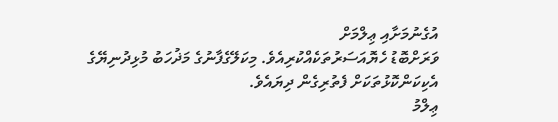އުގެނުމަށާއި ޢިލްމަށް
ވަރަށްބޮޑު ހެޔޮއަސަރުތަކެއްކުރިއެވެ. މިކަލޭގެފާނުގެ މަޛުހަބު މުޅިދުނިޔޭގެ
އެކިކަންކޮޅުތަކަށް ފެތުރިގެން ދިޔައެވެ.
ޢިލްމު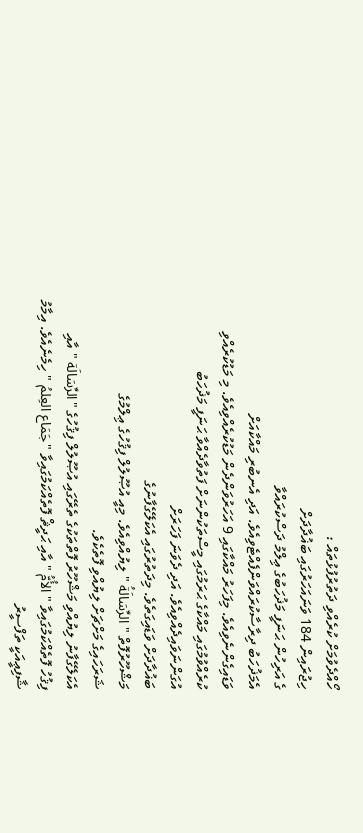ހޯއްދެވުމަށް ކުރެއްވި ދަތުރުފުޅުތައް :
ހިޖުރައިން 184 ވަނައަހަރުގައި ބަޣުދާދަށް
ގެ އަރިހުން ޙަނަފީ މަޛުހަބުގެ ޢިލްމު ދަސްކުރައްވާ
އެމަޛުހަބު ދިރާސާކުރައްވަންފެއްޓެވިއެވެ. އަދި އެނބުރި މައްކާއަށް
ވަޑައިގެންނެވިއެވެ. މިފަހަރު މައްކާގައި 9 އަހަރުވަންދެން މަޑުކުރެއްވިއެވެ. މި މަޑުކުރެއްވި
ކުރެއްވުމުގައި މައްކާގެ ޙަރަމުގައި މީސްތަކުންނަށް ފަތުވާދެއްވާ ޙަނަފީ މަޛުހަބު
އުގަންނަވައިދެއްވިއެވެ. އަދި ދެވަނަ ފަހަރަށް
ބަޣުދާދަށް ވަޑައިގަތެވެ. މިދަތުރުގައި އެކަލޭގެފާނުގެ
މަޝްހޫރުފޮތް " الرِّسَالَةُ " ލިޔުއްވިއެވެ. މިއީ އުޞޫލުލް ފިޤުހުގެ ޢިލްމުގެ
ޝަރަހައިގެ މަށްޗަށް ލިޔުއްވި ފޮތެކެވެ.
އެކަލޭގެފާނު ލިޔުއްވި މަޝްހޫރު ފޮތްތަކުގެ ތެރޭގައި އުޞޫލުލް ފިޤުހުގެ "الرِّسَالَة " އާއި
ފިޤުހު ފޮތެއްކަމުގައިވާ " الأُمُّ " އާއި ޙަދީޘް ފޮތެއްކަމުގައިވާ "جَمَاع العِلمُ " ހިމެނެއެވެ. އިމާމު
ޝާފިޢީއަކީ ތަފްސީރު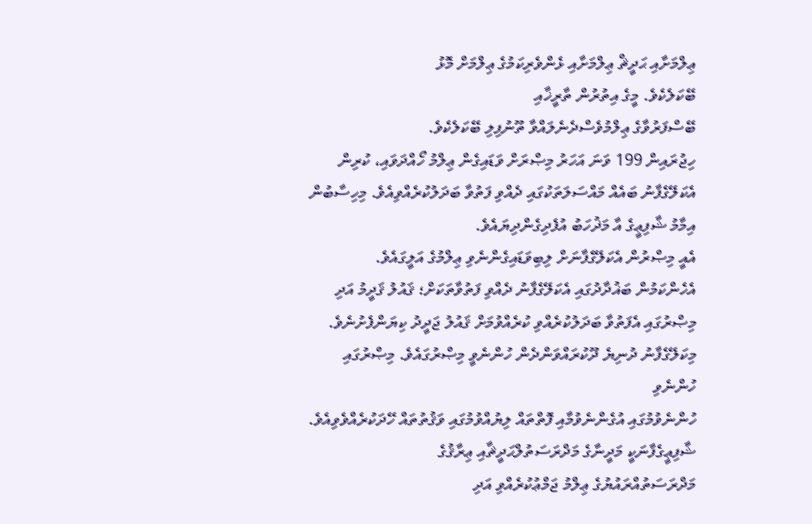ޢިލްމަށާއި ޙަދީޘް ޢިލްމަށާއި ޅެންވެރިކަމުގެ ޢިލްމަށް މޮޅު
ބޭކަލެކެވެ. މީގެ އިތުރުން ތާރީޚާއި
ބޭސްފަރުވާގެ ޢިލްމުވެސްދެނެލައްވާ ތޫނުފިލި ބޭކަލެކެވެ.
ހިޖުރައިން 199 ވަނަ އަހަރު މިޞްރަށް ވަޑައިގެން ޢިލްމު ހޯއްދަވައި، ކުރިން
އެކަލޭގެފާނު ބައެއް މައްސަލަތަކުގައި ދެއްވި ފަތުވާ ބަދަލުކުރެއްވިއެވެ. މިހިސާބުން
އިމާމު ޝާފިޢީގެ އާ މަޛުހަބު އުފެދިގެންދިޔައެވެ.
އެއީ މިޞްރުން އެކަލޭގެފާނަށް ލިބިވަޑައިގެންނެވި ޢިލްމުގެ އަލީގައެވެ.
އެހެންކަމުން ބަޣުދާދުގައި އެކަލޭގެފާނު ދެއްވި ފަތުވާތަކަށް؛ ޤައުލު ޤަދީމު އަދި
މިޞްރުގައި އެފަތުވާ ބަދަލުކުރެއްވި ކުރެއްވުމަށް ޤައުލު ޖަދީދު ކިޔަންފެށުނެވެ.
މިކަލޭގެފާނު ދުނިޔެ ދޫކުރައްވަންދެން ހުންނެވީ މިޞްރުގައެވެ. މިޞްރުގައި ހުންނެވި
ހުންނެވުމުގައި އުގެންނެވުމާއި ފޮތްތައް ލިޔުއްވުމުގައި ވަޤުތުތައް ހޭދަކުރެއްވެވިއެވެ. ޝާފިޢީގެފާނަކީ މަދީނާގެ މަދްރަސަތުލްޙަދީޘާއި ޢިރާޤުގެ
މަދްރަސަތުއްރައުޔުގެ ޢިލްމު ޖަމްޢުކުރެއްވި އަދި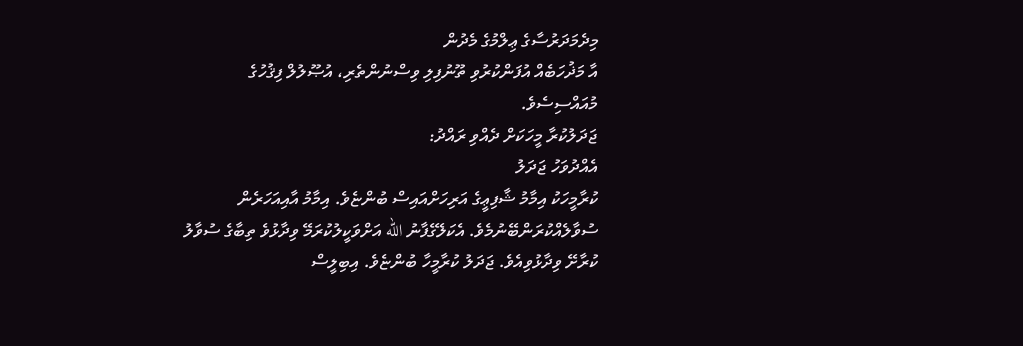މިދެމަދަރުސާގެ ޢިލްމުގެ މެދުން
އާ މަޛުހަބެއް އުފަންކުރުވި ތޫނުފިލި ވިސްނުންތެރި، އުޞޫލުލް ފިޤުހުގެ
މުއައްސިސެވެ.
ޖަދަލުކުރާ މީހަކަށް ދެއްވި ރައްދު:
އެއްދުވަހު ޖަދަލު
ކުރާމީހަކު އިމާމު ޝާފިޢީގެ އަރިހަށްއައިސް ބުންޏެވެ. އިމާމު އާއިއަހަރެން
ސުވާލެއްކުރަންބޭނުމެވެ. އެކަލޭގެފާނު الله އަށްވަކީލުކުރަމޭ ވިދާޅުވެ ތިބާގެ ސުވާލު
ކުރާށޭ ވިދާޅުވިއެވެ. ޖަދަލު ކުރާމީހާ ބުންޏެވެ. އިބިލީސް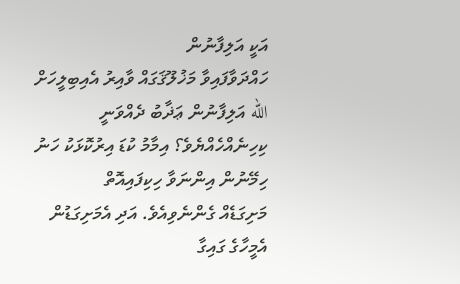އަކީ އަލިފާނުން
ހައްދަވާފައިވާ މަޚުލޫޤަގައް ވާއިރު އެއިބިލީހަށް الله އަލިފާނުން ޢަޛާބު ދެއްވަނީ
ކިހިނެއްހެއްޔެވެ؟ އިމާމު ކުޑަ އިރުކޮޅަކު ހަނު ހިމޭނުން އިންނަވާ ހިކިފައިއޮތް
މަށިގަޑެއް ގެންނެވިއެވެ. އަދި އެމަށިގަޑުން އެމީހާގެ ގައިގާ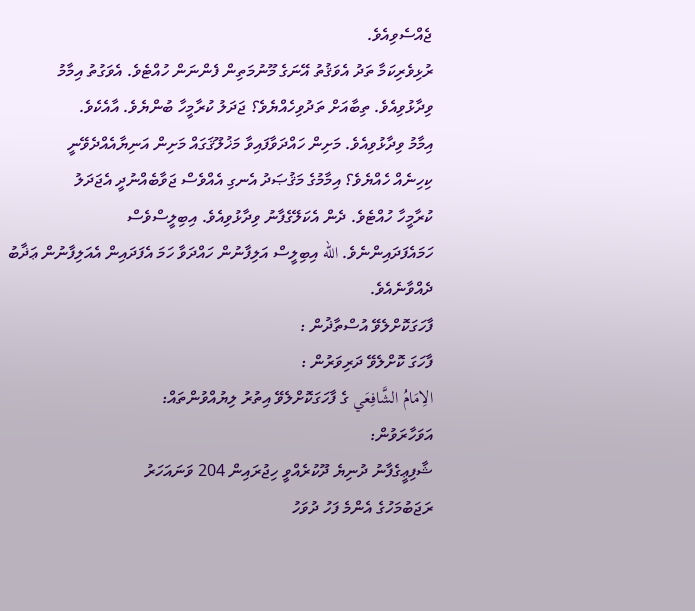ޖެއްސެވިއެވެ.
ރުޅިވެރިކަމާ ތަދު އެވަޤުތު އޭނަގެ މޫނުމަތިން ފެންނަން ހުއްޓެވެ. އެވަގުތު އިމާމު
ވިދާޅުވިއެވެ. ތިބާއަށް ތަދުވިހެއްޔެވެ؟ ޖަދަލު ކުރާމީހާ ބުންޔެވެ. އާއެކެވެ.
އިމާމު ވިދާޅުވިއެވެ. މަށިން ހައްދަވާފައިވާ މަޚުލޫޤަގައް މަށިން އަނިޔާއެއްދެވޭނީ
ކިހިނެއް ހެއްޔެވެ؟ އިމާމުގެ މަޤުޞަދު އެނގި އެއްވެސް ޖަވާބެއްނުދީ އެޖަދަލު
ކުރާމީހާ ހުއްޓެވެ. ދެން އެކަލޭގެފާނު ވިދާޅުވިއެވެ. އިބިލީސްވެސް
ހަމައެފަދައިންނެވެ. الله އިބިލީސް އަލިފާނުން ހައްދަވާ ހަމަ އެފަދައިން އެއަލިފާނުން ޢަޛާބު
ދެއްވާނެއެވެ.
ފާހަގަކޮށްލެވޭ އުސްތާޛުން :
ފާހަގަ ކޮށްލެވޭ ދަރިވަރުން :
الاِمَامُ الشَّافِعَي ގެ ފާހަގަކޮށްލެވޭ އިތުރު ލިޔުއްވުންތައް:
އަވަހާރަވުން:
ޝާފިޢީގެފާނު ދުނިޔެ ދޫކުރެއްވީ ހިޖުރައިން 204 ވަނައަހަރު
ރަޖަބުމަހުގެ އެންމެ ފަހު ދުވަހު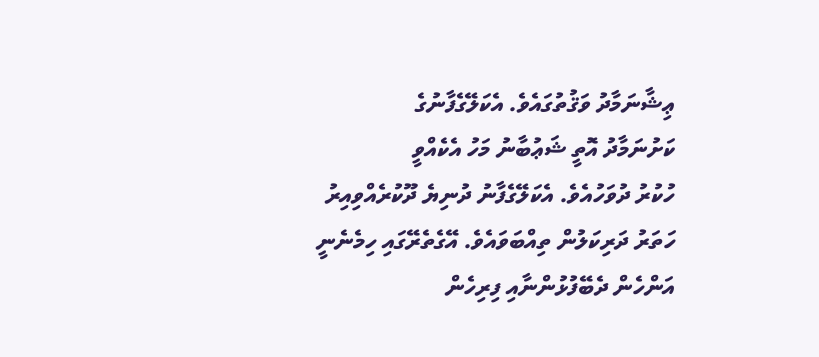ޢިޝާނަމާދު ވަޤުތުގައެވެ. އެކަލޭގެފާނުގެ
ކަށުނަމާދު އޮތީ ޝަޢުބާނު މަހު އެކެއްވީ
ހުކުރު ދުވަހުއެވެ. އެކަލޭގެފާނު ދުނިޔެ ދޫކުރެއްވިއިރު ހަތަރު ދަރިކަލުން ތިއްބަވައެވެ. އޭގެތެރޭގައި ހިމެނެނީ އަންހެން ދެބޭފުޅުންނާއި ފިރިހެން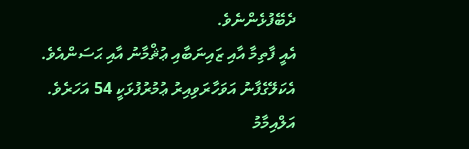ދެބޭފުޅެންނެވެ.
އެއީ ފާތިމާ އާއި ޒައިނަބާއި ޢުޘްމާނު އާއި ޙަސަންއެވެ. އެކަލޭގެފާނު އަވަހާރަވިއިރު ޢުމުރުފުޅަކީ 54 އަހަރެވެ.
އަލްއިމާމު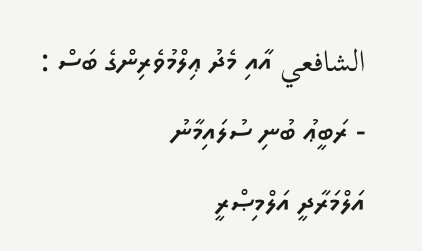الشافعي އާއި މެދު ޢިލްމުވެރިންގެ ބަސް :
- ރަބީޢު ބުނި ސުލައިމާނު
އަލްމަރާދީ އަލްމިޞްރީ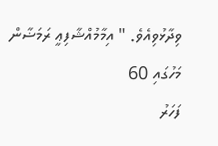ވިދާޅުވިއެވެ. " އިމާމުއްޝާފިޢީ ރަމަޟާން މަހުގައި 60
ފަހަރު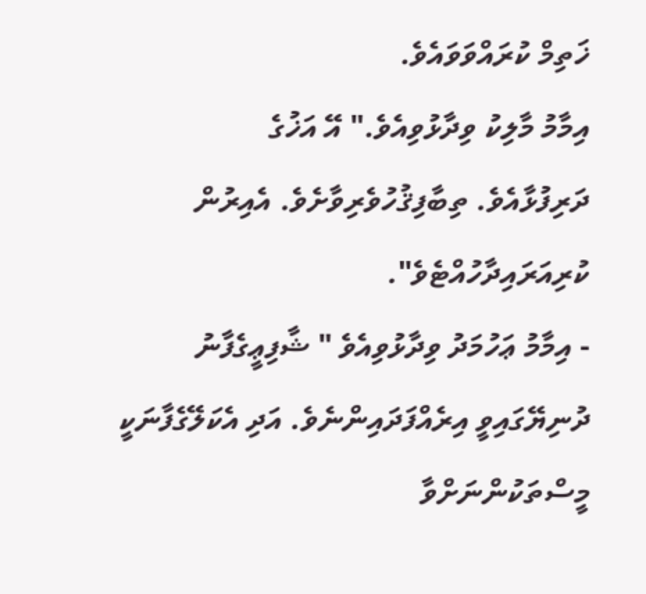ޚަތިމް ކުރައްވަވައެވެ.
އިމާމު މާލިކު ވިދާޅުވިއެވެ." އޭ އަޚުގެ
ދަރިފުޅާއެވެ. ތިބާފިޤުހުވެރިވާށެވެ. އެއިރުން ކުރިއަރައިދާހުއްޓެވެ".
- އިމާމު ޢަހުމަދު ވިދާޅުވިއެވެ " ޝާފިޢީގެފާނު
ދުނިޔޭގައިވީ އިރެއްފަދައިންނެވެ. އަދި އެކަލޭގެފާނަކީ މީސްތަކުންނަށްވާ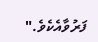ފަރުވާއެކެވެ."